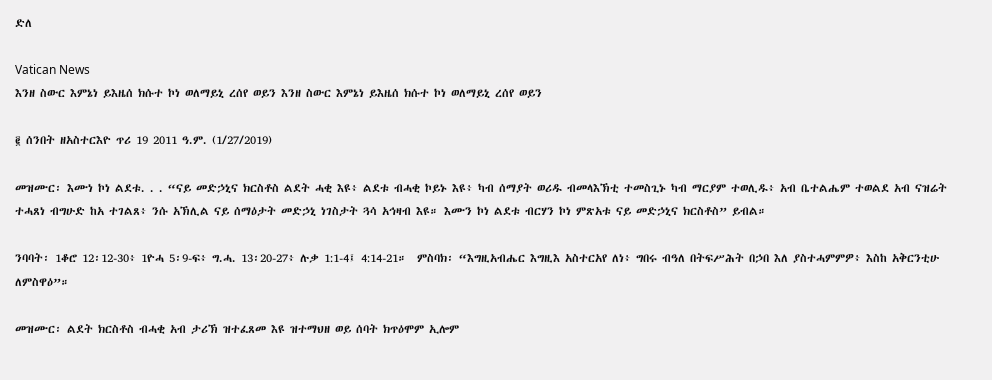ድለ

Vatican News
እንዘ ስውር እምኔነ ይእዜሰ ክሱተ ኮነ ወለማይኒ ረሰየ ወይን እንዘ ስውር እምኔነ ይእዜሰ ክሱተ ኮነ ወለማይኒ ረሰየ ወይን

፪ ሰንበት ዘአስተርእዮ ጥሪ 19 2011 ዓ.ም. (1/27/2019)

መዝሙር፡ እሙነ ኮነ ልደቱ. . . “ናይ መድኃኒና ክርስቶስ ልደት ሓቂ እዩ፥ ልደቱ ብሓቂ ኮይኑ እዩ፥ ካብ ሰማያት ወሪዱ ብመላእኽቲ ተመስጊኑ ካብ ማርያም ተወሊዱ፥ አብ ቤተልሔም ተወልደ አብ ናዝሬት ተሓጸነ ብግሁድ ከአ ተገልጸ፥ ንሱ አኽሊል ናይ ሰማዕታት መድኃኒ ነገስታት ጓሳ አኅዛብ እዩ። እሙን ኮነ ልደቱ ብርሃን ኮነ ምጽአቱ ናይ መድኃኒና ክርስቶስ” ይብል።

ንባባት፡ 1ቆሮ 12፡12-30፥ 1ዮሓ 5፡9-ፍ፥ ግ.ሓ. 13፡20-27፥ ሉቃ 1:1-4፤ 4:14-21።  ምስባክ፡ “እግዚአብሔር እግዚእ አስተርአየ ለነ፥ ግበሩ ብዓለ በትፍሥሕት በኃበ እለ ያስተሓምምዎ፥ እስከ አቅርንቲሁ ለምስዋዕ”።

መዝሙር፡ ልደት ክርስቶስ ብሓቂ አብ ታሪኽ ዝተፈጸመ እዩ ዝተማህዘ ወይ ሰባት ክጥዕሞም ኢሎም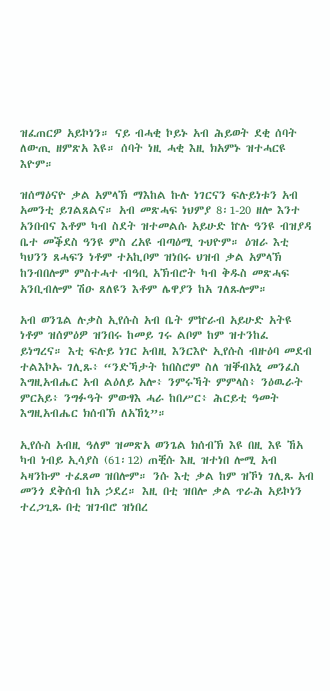ዝፈጠርዎ አይኮነን። ናይ ብሓቂ ኮይኑ አብ ሕይወት ደቂ ሰባት ለውጢ ዘምጽአ እዩ። ሰባት ነዚ ሓቂ እዚ ክአምኑ ዝተሓርዩ እዮም።

ዝሰማዕናዮ ቃል አምላኽ ማእከል ኩሉ ነገርናን ፍሉይነቱን አብ አመንቲ ይገልጸልና። አብ መጽሓፍ ነህምያ 8፡1-20 ዘሎ እንተ አንበብና እቶም ካብ ስደት ዝተመልሱ አይሁድ ኵሉ ዓንዩ ብዝያዳ ቤተ መቕደስ ዓንዩ ምስ ረአዩ ብጣዕሚ ጉህዮም። ዕዝራ እቲ ካህንን ጸሓፍን ነቶም ተአኪቦም ዝነበሩ ህዝብ ቃል አምላኽ ከንብበሎም ምስተሓተ ብዓቢ አኽብሮት ካብ ቅዱስ መጽሓፍ አንቢብሎም ሽዑ ጸለዩን እቶም ሌዋያን ከአ ገለጹሎም።

አብ ወንጌል ሉቃስ ኢየሱስ አብ ቤት ምኵራብ አይሁድ አትዩ ነቶም ዝሰምዕዎ ዝንበሩ ከመይ ገሩ ልቦም ከም ዝተንከፈ ይነግረና። እቲ ፍሉይ ነገር አብዚ እንርእዮ ኢየሱስ ብዙዕባ መደብ ተልእኮኡ ገሊጹ፥ “ንድኻታት ከበስሮም ስለ ዝቐብአኒ መንፈስ እግዚአብሔር አብ ልዕለይ አሎ፥ ንምሩኻት ምምላስ፥ ንዕዉራት ምርአይ፥ ንግፉዓት ምውፃእ ሓራ ከበሥር፥ ሕርይቲ ዓመት እግዚአብሔር ክሰብኽ ለአኸኒ”።

ኢየሱስ አብዚ ዓለም ዝመጽአ ወንጌል ክሰብኽ እዩ በዚ እዩ ኸአ ካብ ነብይ ኢሳያስ (61፡12) ጠቒሱ እዚ ዝተነበ ሎሚ አብ ኣዛንኩም ተፈጸመ ዝበሎም። ንሱ እቲ ቃል ከም ዝኾነ ገሊጹ አብ መንጎ ደቅሰብ ከአ ኃደረ። እዚ በቲ ዝበሎ ቃል ጥራሕ አይኮነን ተረጋጊጹ በቲ ዝገብሮ ዝነበረ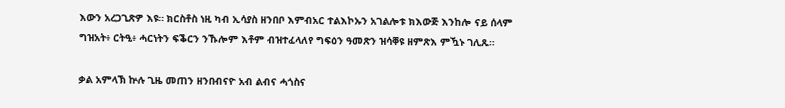እውን አረጋጊጽዎ እዩ። ክርስቶስ ነዚ ካብ ኢሳያስ ዘንበቦ እምብአር ተልእኮኡን አገልሎቱ ክእውጅ እንከሎ ናይ ሰላም ግዝአት፥ ርትዒ፥ ሓርነትን ፍቕርን ንኹሎም እቶም ብዝተፈላለየ ግፍዕን ዓመጽን ዝሳቐዩ ዘምጽእ ምዃኑ ገሊጹ።

ቃል አምላኽ ኵሉ ጊዜ መጠን ዘንበብናዮ አብ ልብና ሓጎስና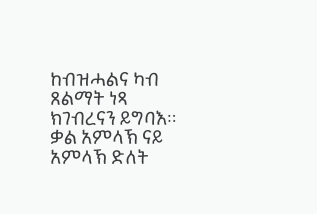ከብዝሓልና ካብ ጸልማት ነጻ ክገብረናን ይግባእ። ቃል አምላኽ ናይ አምላኽ ድለት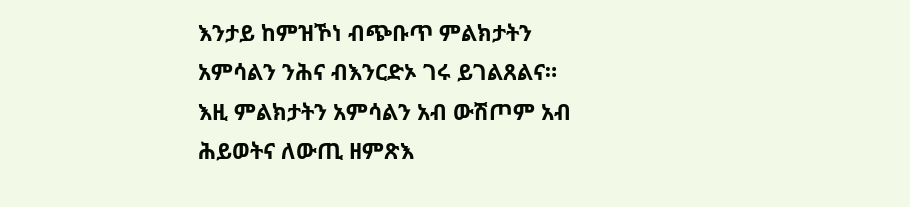እንታይ ከምዝኾነ ብጭቡጥ ምልክታትን አምሳልን ንሕና ብእንርድኦ ገሩ ይገልጸልና። እዚ ምልክታትን አምሳልን አብ ውሽጦም አብ ሕይወትና ለውጢ ዘምጽእ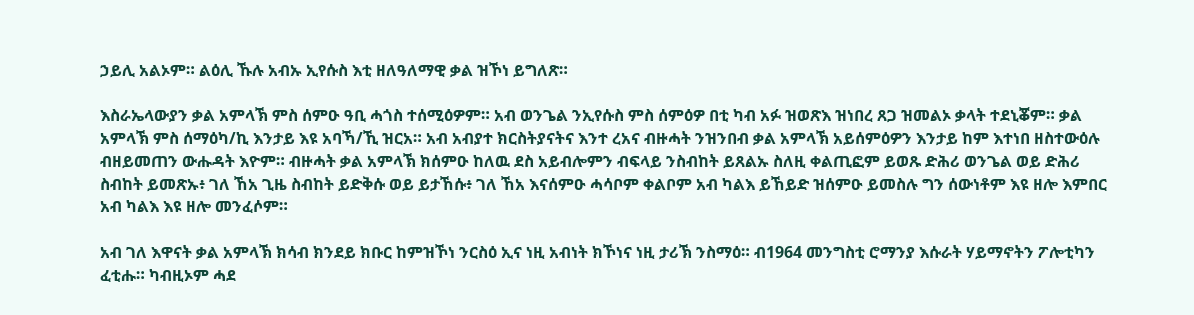ኃይሊ አልኦም። ልዕሊ ኹሉ አብኡ ኢየሱስ እቲ ዘለዓለማዊ ቃል ዝኾነ ይግለጽ።

እስራኤላውያን ቃል አምላኽ ምስ ሰምዑ ዓቢ ሓጎስ ተሰሚዕዎም። አብ ወንጌል ንኢየሱስ ምስ ሰምዕዎ በቲ ካብ አፉ ዝወጽእ ዝነበረ ጸጋ ዝመልኦ ቃላት ተደኒቖም። ቃል አምላኽ ምስ ሰማዕካ/ኪ እንታይ እዩ አባኻ/ኺ ዝርአ። አብ አብያተ ክርስትያናትና እንተ ረአና ብዙሓት ንዝንበብ ቃል አምላኽ አይሰምዕዎን እንታይ ከም እተነበ ዘስተውዕሉ ብዘይመጠን ውሑዳት እዮም። ብዙሓት ቃል አምላኽ ክሰምዑ ከለዉ ደስ አይብሎምን ብፍላይ ንስብከት ይጸልኡ ስለዚ ቀልጢፎም ይወጹ ድሕሪ ወንጌል ወይ ድሕሪ ስብከት ይመጽኡ፥ ገለ ኸአ ጊዜ ስብከት ይድቅሱ ወይ ይታኸሱ፥ ገለ ኸአ እናሰምዑ ሓሳቦም ቀልቦም አብ ካልእ ይኸይድ ዝሰምዑ ይመስሉ ግን ሰውነቶም እዩ ዘሎ እምበር አብ ካልእ እዩ ዘሎ መንፈሶም።

አብ ገለ እዋናት ቃል አምላኽ ክሳብ ክንደይ ክቡር ከምዝኾነ ንርስዕ ኢና ነዚ አብነት ክኾነና ነዚ ታሪኽ ንስማዕ። ብ1964 መንግስቲ ሮማንያ እሱራት ሃይማኖትን ፖሎቲካን ፈቲሑ። ካብዚኦም ሓደ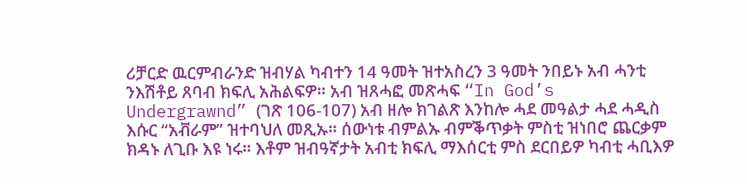ሪቻርድ ዉርምብራንድ ዝብሃል ካብተን 14 ዓመት ዝተአስረን 3 ዓመት ንበይኑ አብ ሓንቲ ንእሽቶይ ጸባብ ክፍሊ አሕልፍዎ። አብ ዝጸሓፎ መጽሓፍ “In God’s Undergrawnd” (ገጽ 106-107) አብ ዘሎ ክገልጽ እንከሎ ሓደ መዓልታ ሓደ ሓዲስ እሱር “አቭራም” ዝተባህለ መጺኡ። ሰውነቱ ብምልኡ ብምቕጥቃት ምስቲ ዝነበሮ ጨርቃም ክዳኑ ለጊቡ እዩ ነሩ። እቶም ዝብዓኛታት አብቲ ክፍሊ ማእሰርቲ ምስ ደርበይዎ ካብቲ ሓቢእዎ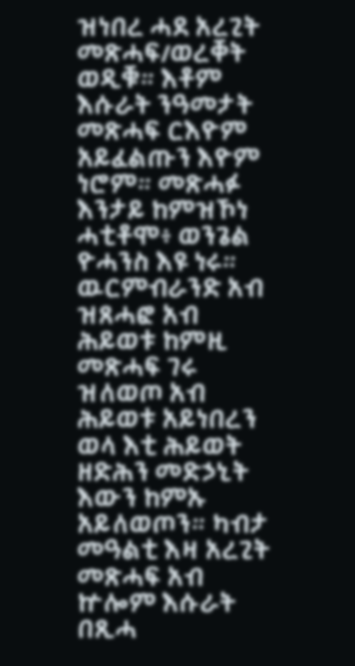ዝነበረ ሓደ አረጊት መጽሓፍ/ወረቐት ወዲቑ። እቶም እሱራት ንዓመታት መጽሓፍ ርእዮም አይፈልጡን እዮም ነሮም። መጽሓፉ እንታይ ከምዝኾነ ሓቲቶሞ፥ ወንጌል ዮሓንስ እዩ ነሩ። ዉርምብራንድ አብ ዝጸሓፎ አብ ሕይወቱ ከምዚ መጽሓፍ ገሩ ዝለወጦ አብ ሕይወቱ አይነበረን ወላ እቲ ሕይወት ዘድሕን መድኃኒት እውን ከምኡ አይለወጦን። ካብታ መዓልቲ እዛ አረጊት መጽሓፍ አብ ኵሎም እሱራት በጺሓ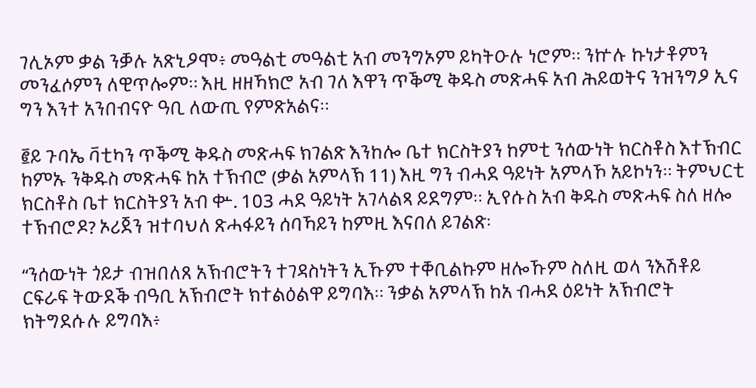ገሊኦም ቃል ንቓሉ አጽኒዖሞ፥ መዓልቲ መዓልቲ አብ መንግኦም ይካትዑሉ ነሮም። ንኵሉ ኩነታቶምን መንፈሶምን ለዊጥሎም። እዚ ዘዘኻክሮ አብ ገለ እዋን ጥቕሚ ቅዱስ መጽሓፍ አብ ሕይወትና ንዝንግዖ ኢና ግን እንተ አንበብናዮ ዓቢ ለውጢ የምጽአልና።

፪ይ ጉባኤ ቫቲካን ጥቕሚ ቅዱስ መጽሓፍ ክገልጽ እንከሎ ቤተ ክርስትያን ከምቲ ንሰውነት ክርስቶስ እተኽብር ከምኡ ንቅዱስ መጽሓፍ ከአ ተኽብሮ (ቃል አምላኽ 11) እዚ ግን ብሓደ ዓይነት አምላኾ አይኮነን። ትምህርቲ ክርስቶስ ቤተ ክርስትያን አብ ቍ. 103 ሓደ ዓይነት አገላልጻ ይደግም። ኢየሱስ አብ ቅዱስ መጽሓፍ ስለ ዘሎ ተኽብሮዶ? ኦሪጀን ዝተባህለ ጽሓፋይን ሰባኻይን ከምዚ እናበለ ይገልጽ፡

“ንሰውነት ጎይታ ብዝበለጸ አኽብሮትን ተገዳስነትን ኢኹም ተቐቢልኩም ዘሎኹም ስለዚ ወላ ንእሽቶይ ርፍራፍ ትውደቕ ብዓቢ አኽብሮት ክተልዕልዋ ይግባእ። ንቃል አምላኽ ከአ ብሓደ ዕይነት አኽብሮት ክትግደሱሉ ይግባእ፥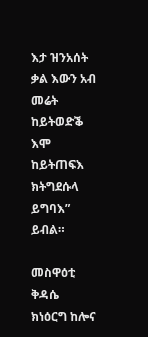እታ ዝንአሰት ቃል እውን አብ መሬት ከይትወድቕ እሞ ከይትጠፍእ ክትግደሱላ ይግባእ” ይብል።

መስዋዕቲ ቅዳሴ ክነዕርግ ከሎና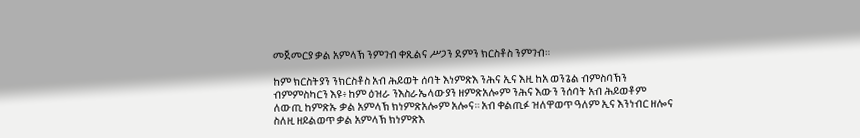መጀመርያ ቃል አምላኽ ንምገብ ቀጺልና ሥጋን ደምን ክርስቶስ ንምገብ።

ከም ክርስትያን ንክርስቶስ አብ ሕይወት ሰባት እነምጽእ ንሕና ኢና እዚ ከአ ወንጌል ብምስባኽን ብምምስካርን እዩ፥ ከም ዕዝራ ንእስራኤላውያን ዘምጽአሎም ንሕና እውን ንሰባት አብ ሕይወቶም ለውጢ ከምጽኡ ቃል አምላኽ ክነምጽአሎም አሎና። አብ ቀልጢፉ ዝለዋወጥ ዓለም ኢና እንነብር ዘሎና ስለዚ ዘይልወጥ ቃል አምላኽ ክነምጽእ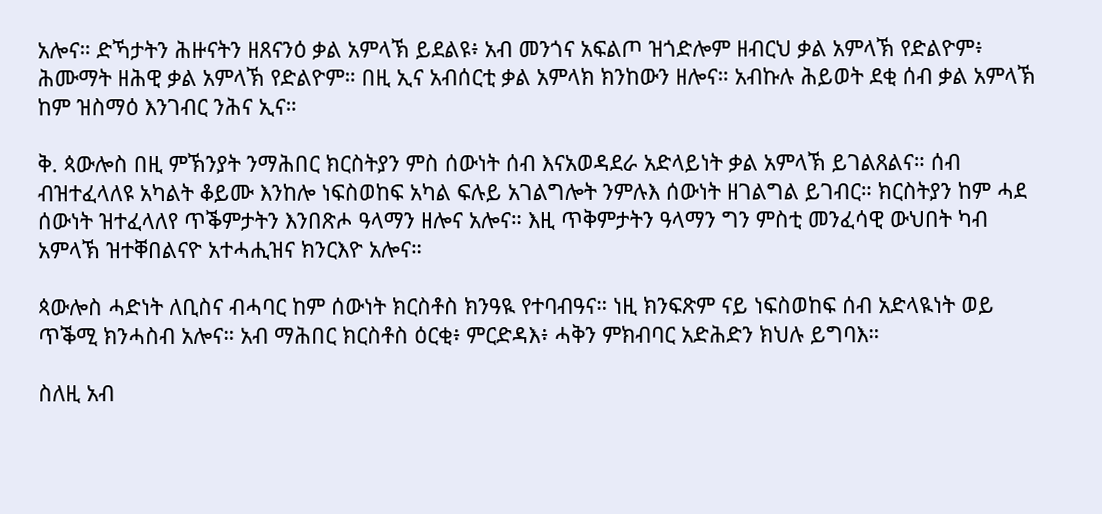አሎና። ድኻታትን ሕዙናትን ዘጸናንዕ ቃል አምላኽ ይደልዩ፥ አብ መንጎና አፍልጦ ዝጎድሎም ዘብርህ ቃል አምላኽ የድልዮም፥ ሕሙማት ዘሕዊ ቃል አምላኽ የድልዮም። በዚ ኢና አብሰርቲ ቃል አምላክ ክንከውን ዘሎና። አብኩሉ ሕይወት ደቂ ሰብ ቃል አምላኽ ከም ዝስማዕ እንገብር ንሕና ኢና።

ቅ. ጳውሎስ በዚ ምኽንያት ንማሕበር ክርስትያን ምስ ሰውነት ሰብ እናአወዳደራ አድላይነት ቃል አምላኽ ይገልጸልና። ሰብ ብዝተፈላለዩ አካልት ቆይሙ እንከሎ ነፍስወከፍ አካል ፍሉይ አገልግሎት ንምሉእ ሰውነት ዘገልግል ይገብር። ክርስትያን ከም ሓደ ሰውነት ዝተፈላለየ ጥቕምታትን እንበጽሖ ዓላማን ዘሎና አሎና። እዚ ጥቅምታትን ዓላማን ግን ምስቲ መንፈሳዊ ውህበት ካብ አምላኽ ዝተቐበልናዮ አተሓሒዝና ክንርእዮ አሎና።

ጳውሎስ ሓድነት ለቢስና ብሓባር ከም ሰውነት ክርስቶስ ክንዓዪ የተባብዓና። ነዚ ክንፍጽም ናይ ነፍስወከፍ ሰብ አድላዪነት ወይ ጥቕሚ ክንሓስብ አሎና። አብ ማሕበር ክርስቶስ ዕርቂ፥ ምርድዳእ፥ ሓቅን ምክብባር አድሕድን ክህሉ ይግባእ።

ስለዚ አብ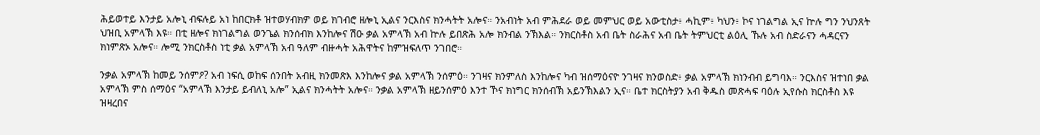ሕይወተይ እንታይ አሎኒ ብፍሉይ አነ ከበርክቶ ዝተወሃብክዎ ወይ ክገብሮ ዘሎኒ ኢልና ንርእስና ክንሓትት አሎና። ንአብነት አብ ምሕደራ ወይ መምህር ወይ አውቲስታ፥ ሓኪም፥ ካህን፥ ኮና ነገልግል ኢና ኵሉ ግን ንህንጸት ህዝቢ አምላኽ እዩ። በቲ ዘሎና ክነገልግል ወንጌል ክንሰብክ እንከሎና ሽዑ ቃል አምላኽ አብ ኵሉ ይበጽሕ አሎ ክንብል ንኽእል። ንክርስቶስ አብ ቤት ስራሕና አብ ቤት ትምህርቲ ልዕሊ ኹሉ አብ ስድራናን ሓዳርናን ክነምጽኦ አሎና። ሎሚ ንክርስቶስ ነቲ ቃል አምላኽ አብ ዓለም ብዙሓት አሕዋትና ከምዝፍለጥ ንገበሮ።

ንቃል አምላኽ ከመይ ንሰምዖ? አብ ነፍሲ ወከፍ ሰንበት አብዚ ክንመጽእ እንከሎና ቃል አምላኽ ንሰምዕ። ንገዛና ክንምለስ እንከሎና ካብ ዝሰማዕናዮ ንገዛና ክንወስድ፥ ቃል አምላኽ ክነንብብ ይግባእ። ንርእስና ዝተነበ ቃል አምላኽ ምስ ሰማዕና “አምላኽ እንታይ ይብለኒ አሎ” ኢልና ክንሓትት አሎና። ንቃል አምላኽ ዘይንሰምዕ እንተ ኾና ክነግር ክንሰብኽ አይንኽእልን ኢና። ቤተ ክርስትያን አብ ቅዱስ መጽሓፍ ባዕሉ ኢየሱስ ክርስቶስ እዩ ዝዛረበና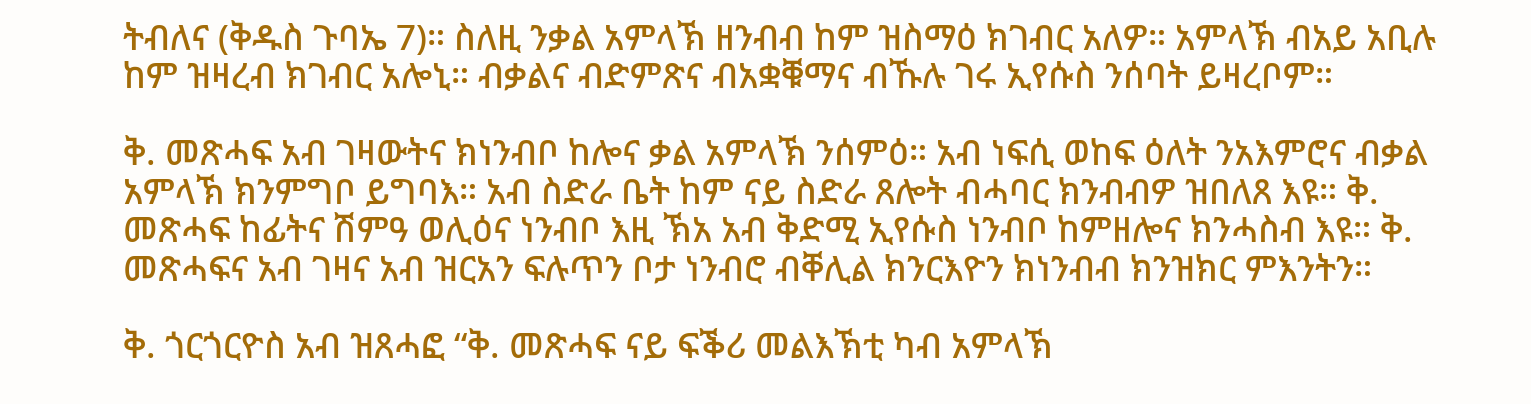ትብለና (ቅዱስ ጉባኤ 7)። ስለዚ ንቃል አምላኽ ዘንብብ ከም ዝስማዕ ክገብር አለዎ። አምላኽ ብአይ አቢሉ ከም ዝዛረብ ክገብር አሎኒ። ብቃልና ብድምጽና ብአቋቑማና ብኹሉ ገሩ ኢየሱስ ንሰባት ይዛረቦም።

ቅ. መጽሓፍ አብ ገዛውትና ክነንብቦ ከሎና ቃል አምላኽ ንሰምዕ። አብ ነፍሲ ወከፍ ዕለት ንአእምሮና ብቃል አምላኽ ክንምግቦ ይግባእ። አብ ስድራ ቤት ከም ናይ ስድራ ጸሎት ብሓባር ክንብብዎ ዝበለጸ እዩ። ቅ. መጽሓፍ ከፊትና ሽምዓ ወሊዕና ነንብቦ እዚ ኽአ አብ ቅድሚ ኢየሱስ ነንብቦ ከምዘሎና ክንሓስብ እዩ። ቅ. መጽሓፍና አብ ገዛና አብ ዝርአን ፍሉጥን ቦታ ነንብሮ ብቐሊል ክንርእዮን ክነንብብ ክንዝክር ምእንትን።

ቅ. ጎርጎርዮስ አብ ዝጸሓፎ “ቅ. መጽሓፍ ናይ ፍቕሪ መልእኽቲ ካብ አምላኽ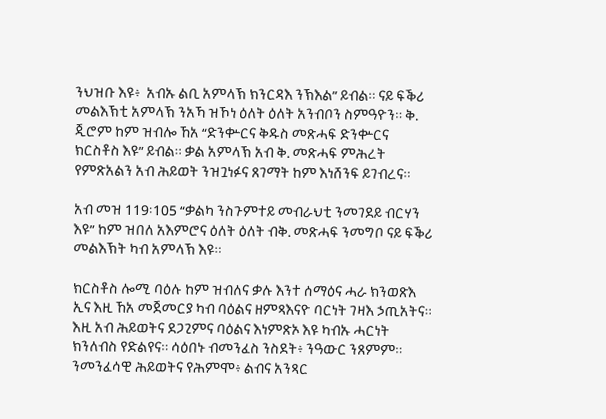ንህዝቡ እዩ፥  አብኡ ልቢ አምላኽ ክንርዳእ ንኽእል” ይብል። ናይ ፍቕሪ መልእኽቲ አምላኽ ንአኻ ዝኾነ ዕለት ዕለት አንብቦን ስምዓዮን። ቅ. ጂሮም ከም ዝብሎ ኸአ “ድንቍርና ቅዱስ መጽሓፍ ድንቍርና ክርስቶስ እዩ” ይብል። ቃል አምላኽ አብ ቅ. መጽሓፍ ምሕረት የምጽአልን አብ ሕይወት ንዝጓነፉና ጸገማት ከም እነሸንፍ ይገብረና።

አብ መዝ 119፡105 “ቃልካ ንስጉምተይ መብራህቲ ንመገደይ ብርሃን እዩ” ከም ዝበለ አእምሮና ዕለት ዕለት ብቅ. መጽሓፍ ንመግቦ ናይ ፍቕሪ መልእኽት ካብ አምላኽ እዩ።

ክርስቶስ ሎሚ ባዕሉ ከም ዝብለና ቃሉ እንተ ሰማዕና ሓራ ክንወጽእ ኢና እዚ ኸአ መጀመርያ ካብ ባዕልና ዘምጻእናዮ ባርነት ገዛእ ኃጢአትና። እዚ አብ ሕይወትና ደጋጊምና ባዕልና እነምጽኦ እዩ ካብኡ ሓርነት ክንለብስ የድልየና። ሳዕበኑ ብመንፈስ ንስደት፥ ንዓውር ንጸምም። ንመንፈሳዊ ሕይወትና የሕምሞ፥ ልብና አንጻር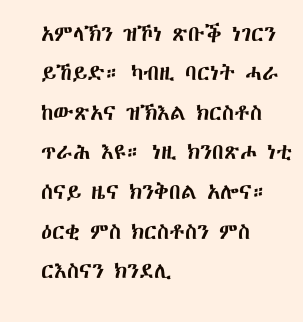አምላኽን ዝኾነ ጽቡቕ ነገርን ይኸይድ። ካብዚ ባርነት ሓራ ከውጽአና ዝኽእል ክርስቶስ ጥራሕ እዩ። ነዚ ክንበጽሖ ነቲ ሰናይ ዜና ክንቅበል አሎና። ዕርቂ ምስ ክርስቶስን ምስ ርእስናን ክንደሊ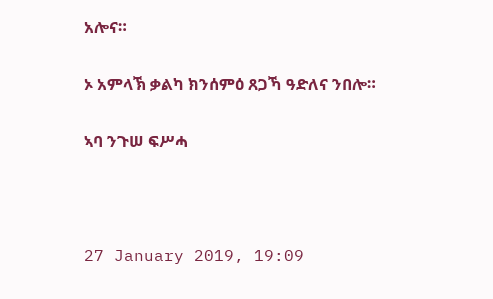አሎና።

ኦ አምላኽ ቃልካ ክንሰምዕ ጸጋኻ ዓድለና ንበሎ።

ኣባ ንጉሠ ፍሥሓ



27 January 2019, 19:09